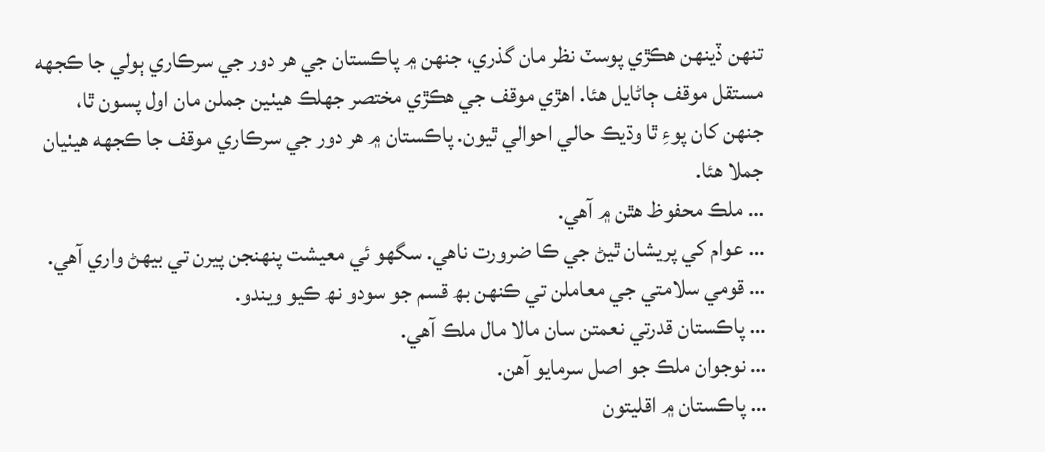تنھن ڏينھن ھڪڙي پوسٽ نظر مان گذري، جنھن ۾ پاڪستان جي ھر دور جي سرڪاري ٻولي جا ڪجھه مستقل موقف ڄاڻايل ھئا. اھڙي موقف جي ھڪڙي مختصر جھلڪ ھيٺين جملن مان اول پسون ٿا، جنھن کان پوءِ ٿا وڌيڪ حالي احوالي ٿيون. پاڪستان ۾ ھر دور جي سرڪاري موقف جا ڪجھه ھيٺيان جملا ھئا.
… ملڪ محفوظ ھٿن ۾ آھي.
… عوام کي پريشان ٿيڻ جي ڪا ضرورت ناھي. سگھو ئي معيشت پنھنجن پيرن تي بيھڻ واري آھي.
… قومي سلامتي جي معاملن تي ڪنھن بھ قسم جو سودو نھ ڪيو ويندو.
… پاڪستان قدرتي نعمتن سان مالا مال ملڪ آھي.
… نوجوان ملڪ جو اصل سرمايو آھن.
… پاڪستان ۾ اقليتون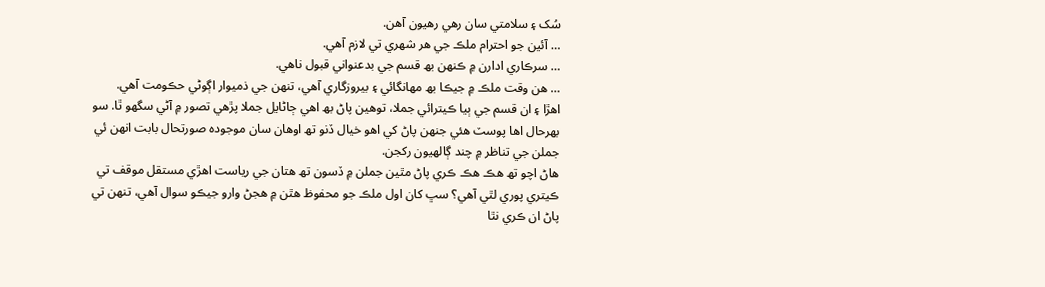سُک ۽ سلامتي سان رھي رھيون آھن.
… آئين جو احترام ملڪ جي ھر شھري تي لازم آھي.
… سرڪاري ادارن ۾ ڪنھن بھ قسم جي بدعنواني قبول ناھي.
… ھن وقت ملڪ ۾ جيڪا بھ مھانگائي ۽ بيروزگاري آھي، تنھن جي ذميوار اڳوڻي حڪومت آھي.
اھڙا ۽ ان قسم جي ٻيا ڪيترائي جملا، توھين پاڻ بھ اھي ڄاڻايل جملا پڙھي تصور ۾ آڻي سگھو ٿا. سو بھرحال اھا پوسٽ ھئي جنھن پاڻ کي اھو خيال ڏنو تھ اوھان سان موجوده صورتحال بابت انھن ئي جملن جي تناظر ۾ چند ڳالھيون رکجن.
ھاڻ اچو تھ ھڪ ھڪ ڪري پاڻ مٿين جملن ۾ ڏسون تھ ھتان جي رياست اھڙي مستقل موقف تي ڪيتري پوري لٿي آھي؟ سڀ کان اول ملڪ جو محفوظ ھٿن ۾ ھجڻ وارو جيڪو سوال آھي، تنھن تي پاڻ ان ڪري نٿا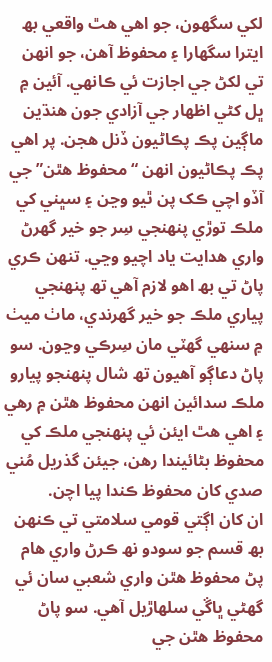لکي سگھون، جو اھي ھٿ واقعي بھ ايترا سگھارا ۽ محفوظ آھن، جو انھن تي لکڻ جي اجازت ئي ڪانھي. آئين ۾ ڀل کڻي اظھار جي آزادي جون ھنڌين ماڳين پڪ پڪاڻيون ڏنل ھجن. پر اھي پڪ پڪاڻيون انھن “محفوظ ھٿن” جي آڏو اچي ڪک پن ٿيو وڃن ۽ سڀني کي ملڪ توڙي پنھنجي سِر جو خير گھرڻ واري ھدايت ياد اچيو وڃي. تنھن ڪري پاڻ تي بھ اھو لازم آھي تھ پنھنجي پياري ملڪ جو خير گھرندي، ماٺ ميٺ ۾ سنھي گھٽي مان سِرڪي وڃون. سو پاڻ دعاڳو آھيون تھ شال پنھنجو پيارو ملڪ سدائين انھن محفوظ ھٿن ۾ رھي ۽ اھي ھٿ ايئن ئي پنھنجي ملڪ کي محفوظ بڻائيندا رھن، جيئن گذريل مُني صدي کان محفوظ ڪندا پيا اچن.
ان کان اڳتي قومي سلامتي تي ڪنھن بھ قسم جو سودو نھ ڪرڻ واري ھام پڻ محفوظ ھٿن واري شعبي سان ئي گھڻي ڀاڱي سلھاڙيل آھي. سو پاڻ محفوظ ھٿن جي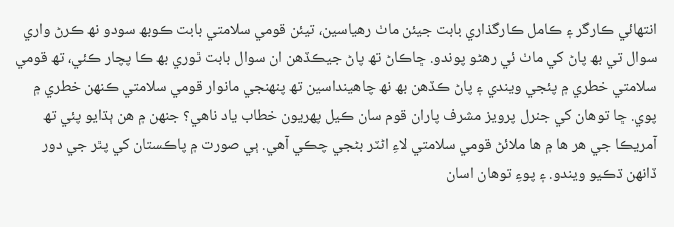انتھائي ڪارگر ۽ ڪامل ڪارگذاري بابت جيئن ماٺ رھياسين، تيئن قومي سلامتي بابت ڪوبھ سودو نھ ڪرڻ واري سوال تي بھ پاڻ کي ماٺ ئي رھڻو پوندو. ڇاڪاڻ تھ پاڻ جيڪڏھن ان سوال بابت ٿوري بھ ڪا پچار ڪئي، تھ قومي سلامتي خطري ۾ پئجي ويندي ۽ پاڻ ڪڏھن بھ نھ چاھينداسين تھ پنھنجي مانوار قومي سلامتي ڪنھن خطري ۾ پوي. ڇا توھان کي جنرل پرويز مشرف پاران قوم سان ڪيل پھريون خطاب ياد ناھي؟ جنھن ۾ ھن ٻڌايو پئي تھ آمريڪا جي ھر ھا ۾ ھا ملائڻ قومي سلامتي لاءِ اڻٽر بڻجي چڪي آھي. ٻي صورت ۾ پاڪستان کي پٿر جي دور ڏانھن ڌڪيو ويندو. ۽ پوءِ توھان اسان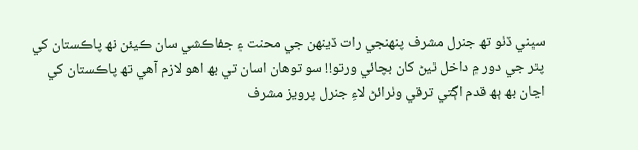سڀني ڏٺو تھ جنرل مشرف پنھنجي رات ڏينھن جي محنت ۽ جفاڪشي سان ڪيئن نھ پاڪستان کي پٿر جي دور ۾ داخل ٿيڻ کان بچائي ورتو!! سو توھان اسان تي بھ اھو لازم آھي تھ پاڪستان کي اڃان بھ ٻھ قدم اڳتي ترقي وٺرائڻ لاءِ جنرل پرويز مشرف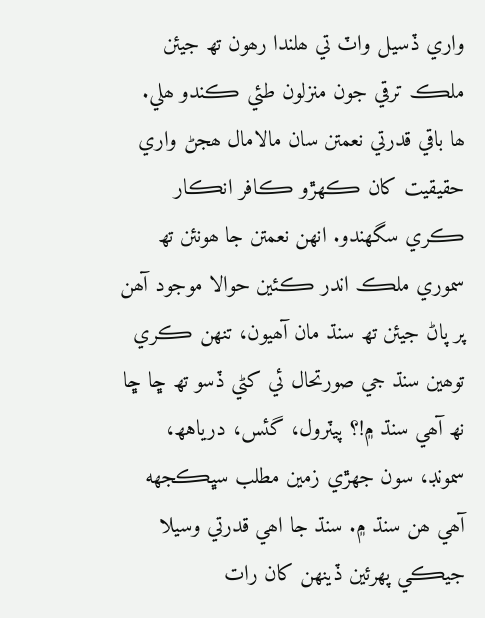واري ڏسيل واٽ تي ھلندا رھون تھ جيئن ملڪ ترقي جون منزلون طئي ڪندو ھلي.
ھا باقي قدرتي نعمتن سان مالامال ھجڻ واري حقيقيت کان ڪھڙو ڪافر انڪار ڪري سگھندو. انھن نعمتن جا ھونئن تھ سموري ملڪ اندر ڪئين حوالا موجود آھن پر پاڻ جيئن تھ سنڌ مان آھيون، تنھن ڪري توھين سنڌ جي صورتحال ئي کڻي ڏسو تھ ڇا ڇا نھ آھي سنڌ ۾!؟ پيٽرول، گئس، درياهھ، سمونڊ، سون جھڙي زمين مطلب سڀڪجھه آھي ھن سنڌ ۾. سنڌ جا اھي قدرتي وسيلا جيڪي پھرئين ڏينھن کان رات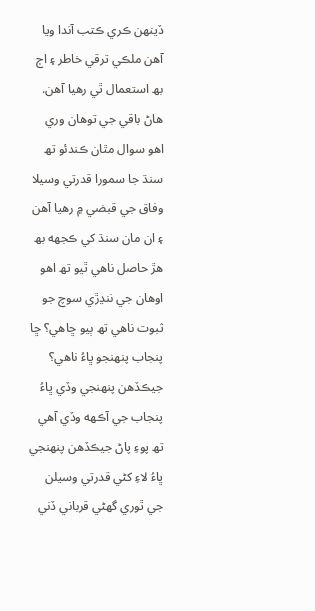ڏينھن ڪري ڪتب آندا ويا آھن ملڪي ترقي خاطر ۽ اڄ بھ استعمال ٿي رھيا آھن. ھاڻ باقي جي توھان وري اھو سوال مٿان ڪندئو تھ سنڌ جا سمورا قدرتي وسيلا وفاق جي قبضي ۾ رھيا آھن ۽ ان مان سنڌ کي ڪجھه بھ ھڙ حاصل ناھي ٿيو تھ اھو اوھان جي ننڍڙي سوچ جو ثبوت ناھي تھ ٻيو ڇاھي؟ ڇا پنجاب پنھنجو ڀاءُ ناھي؟ جيڪڏھن پنھنجي وڏي ڀاءُ پنجاب جي آڪھه وڏي آھي تھ پوءِ پاڻ جيڪڏھن پنھنجي ڀاءُ لاءِ کڻي قدرتي وسيلن جي ٿوري گھڻي قرباني ڏني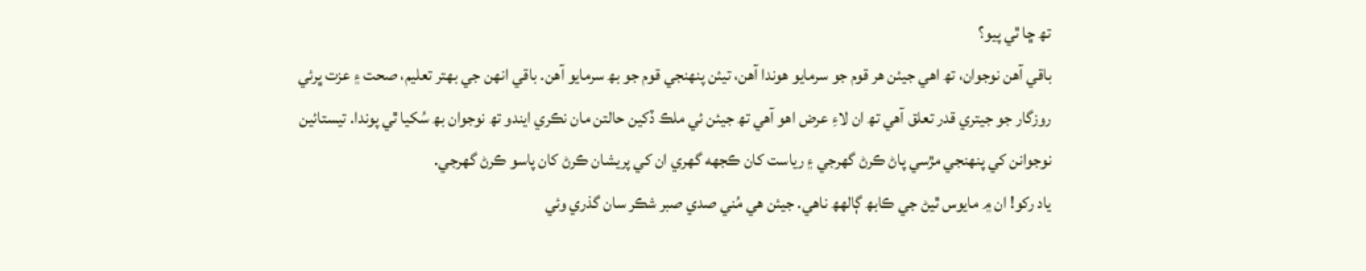تھ ڇا ٿي پيو؟
باقي آھن نوجوان، تھ اھي جيئن ھر قوم جو سرمايو ھوندا آھن، تيئن پنھنجي قوم جو بھ سرمايو آھن. باقي انھن جي بھتر تعليم، صحت ۽ عزت ڀرئي روزگار جو جيتري قدر تعلق آھي تھ ان لاءِ عرض اھو آھي تھ جيئن ئي ملڪ ڏکين حالتن مان نڪري ايندو تھ نوجوان بھ سُکيا ٿي پوندا. تيستائين نوجوانن کي پنھنجي مڙسي پاڻ ڪرڻ گھرجي ۽ رياست کان ڪجھه گھري ان کي پريشان ڪرڻ کان پاسو ڪرڻ گھرجي.
ياد رکو! ان ۾ مايوس ٿيڻ جي ڪابھ ڳالهھ ناھي. جيئن ھي مُني صدي صبر شڪر سان گذري وئي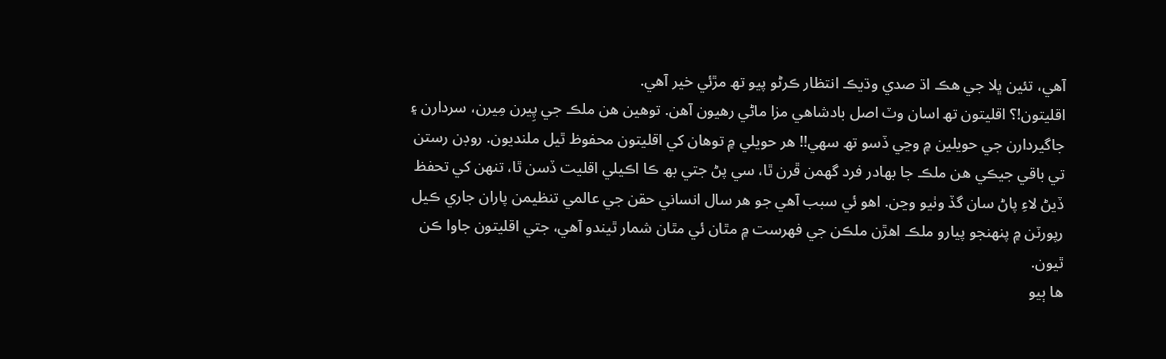آھي، تئين ڀلا جي ھڪ اڌ صدي وڌيڪ انتظار ڪرڻو پيو تھ مڙئي خير آھي.
اقليتون!؟ اقليتون تھ اسان وٽ اصل بادشاھي مزا ماڻي رھيون آھن. توھين ھن ملڪ جي پِيرن مِيرن، سردارن ۽ جاگيردارن جي حويلين ۾ وڃي ڏسو تھ سھي!! ھر حويلي ۾ توھان کي اقليتون محفوظ ٿيل ملنديون. روڊن رستن تي باقي جيڪي ھن ملڪ جا بھادر فرد گھمن ڦرن ٿا، سي پڻ جتي بھ ڪا اڪيلي اقليت ڏسن ٿا، تنھن کي تحفظ ڏيڻ لاءِ پاڻ سان گڏ وٺيو وڃن. اھو ئي سبب آھي جو ھر سال انساني حقن جي عالمي تنظيمن پاران جاري ڪيل رپورٽن ۾ پنھنجو پيارو ملڪ اھڙن ملڪن جي فھرست ۾ مٿان ئي مٿان شمار ٿيندو آھي، جتي اقليتون جاوا ڪن ٿيون.
ھا ٻيو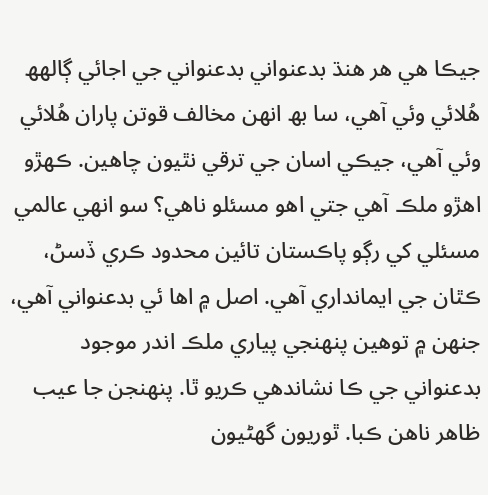جيڪا ھي ھر ھنڌ بدعنواني بدعنواني جي اجائي ڳالهھ ھُلائي وئي آھي، سا بھ انھن مخالف قوتن پاران ھُلائي وئي آھي، جيڪي اسان جي ترقي نٿيون چاھين. ڪھڙو اھڙو ملڪ آھي جتي اھو مسئلو ناھي؟ سو انھي عالمي مسئلي کي رڳو پاڪستان تائين محدود ڪري ڏسڻ، ڪٿان جي ايمانداري آھي. اصل ۾ اھا ئي بدعنواني آھي، جنھن ۾ توھين پنھنجي پياري ملڪ اندر موجود بدعنواني جي ڪا نشاندھي ڪريو ٿا. پنھنجن جا عيب ظاھر ناھن ڪبا. ٿوريون گھڻيون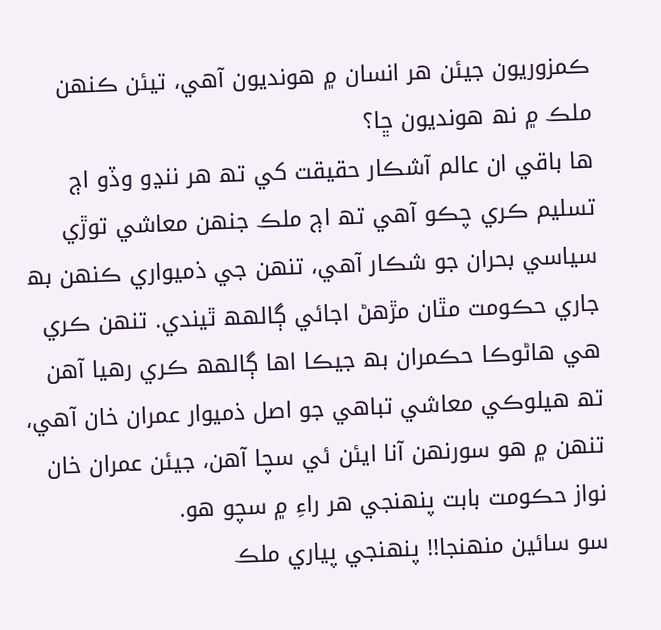ڪمزوريون جيئن ھر انسان ۾ ھونديون آھي، تيئن ڪنھن ملڪ ۾ نھ ھونديون ڇا؟
ھا باقي ان عالم آشڪار حقيقت کي تھ ھر ننڍو وڏو اڄ تسليم ڪري چڪو آھي تھ اڄ ملڪ جنھن معاشي توڙي سياسي بحران جو شڪار آھي، تنھن جي ذميواري ڪنھن بھ جاري حڪومت مٿان مڙھڻ اجائي ڳالهھ ٿيندي. تنھن ڪري ھي ھاڻوڪا حڪمران بھ جيڪا اھا ڳالهھ ڪري رھيا آھن تھ ھيلوڪي معاشي تباھي جو اصل ذميوار عمران خان آھي، تنھن ۾ ھو سورنھن آنا ايئن ئي سچا آھن، جيئن عمران خان نواز حڪومت بابت پنھنجي ھر راءِ ۾ سچو ھو.
سو سائين منھنجا!! پنھنجي پياري ملڪ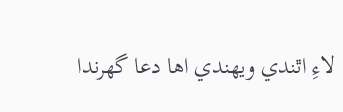لاءِ اٿندي ويھندي اھا دعا گھرندا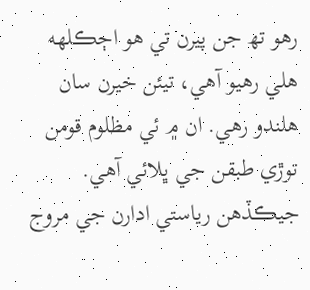رھو تھ جن پيرن تي ھو اڄڪلھه ھلي رھيو آھي، تيئن خيرن سان ھلندو رھي. ان ۾ ئي مظلوم قومن توڙي طبقن جي ڀلائي آھي. جيڪڏھن رياستي ادارن جي مروج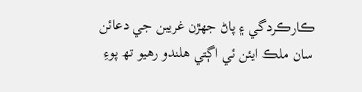ڪارڪردگي ۽ پاڻ جھڙن غريبن جي دعائن سان ملڪ ايئن ئي اڳتي ھلندو رھيو تھ پوءِ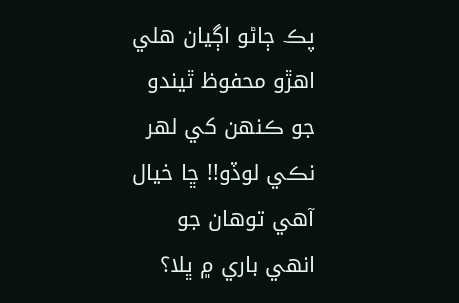پڪ ڄاڻو اڳيان ھلي اھڙو محفوظ ٿيندو جو ڪنھن کي لھر نڪي لوڏو!! ڇا خيال آھي توھان جو انھي باري ۾ ڀلا؟